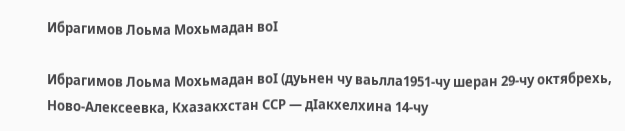Ибрагимов Лоьма Мохьмадан воӀ

Ибрагимов Лоьма Мохьмадан воӀ (дуьнен чу ваьлла1951-чу шеран 29-чу октябрехь, Ново-Алексеевка, Кхазакхстан ССР — дӀакхелхина 14-чу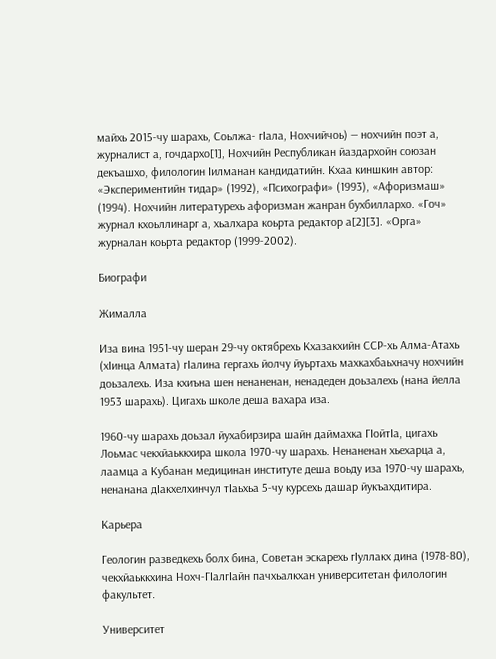майхь 2015-чу шарахь, Соьлжа- гӀала, Нохчийчоь) — нохчийн поэт а, журналист а, гочдархо[1], Нохчийн Республикан йаздархойн союзан декъашхо, филологин Ӏилманан кандидатийн. Кхаа киншкин автор: «Экспериментийн тидар» (1992), «Психографи» (1993), «Афоризмаш» (1994). Нохчийн литературехь афоризман жанран бухбиллархо. «Гоч» журнал кхоьллинарг а, хьалхара коьрта редактор а[2][3]. «Орга» журналан коьрта редактор (1999-2002).

Биографи

Жималла

Иза вина 1951-чу шеран 29-чу октябрехь Кхазакхийн ССР-хь Алма-Атахь (хӀинца Алмата) гӀалина гергахь йолчу йуьртахь махкахбаьхначу нохчийн доьзалехь. Иза кхиъна шен ненаненан, ненадеден доьзалехь (нана йелла 1953 шарахь). Цигахь школе деша вахара иза.

1960-чу шарахь доьзал йухабирзира шайн даймахка ГӀойтӀа, цигахь Лоьмас чекхйаьккхира школа 1970-чу шарахь. Ненаненан хьехарца а, лаамца а Кубанан медицинан институте деша воьду иза 1970-чу шарахь, ненанана дӀакхелхинчул тӀаьхьа 5-чу курсехь дашар йукъахдитира.

Карьера

Геологин разведкехь болх бина, Советан эскарехь гӀуллакх дина (1978-80), чекхйаьккхина Нохч-ГӀалгӀайн пачхьалкхан университетан филологин факультет.

Университет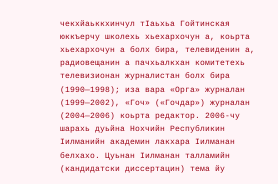чекхйаьккхинчул тӀаьхьа Гойтинская юккъерчу школехь хьехархочун а, коьрта хьехархочун а болх бира, телевиденин а, радиовещанин а пачхьалкхан комитетехь телевизионан журналистан болх бира (1990—1998); иза вара «Орга» журналан (1999—2002), «Гоч» («Гочдар») журналан (2004—2006) коьрта редактор. 2006-чу шарахь дуьйна Нохчийн Республикин Ӏилманийн академин лакхара Ӏилманан белхахо. Цуьнан Ӏилманан талламийн (кандидатски диссертацин) тема йу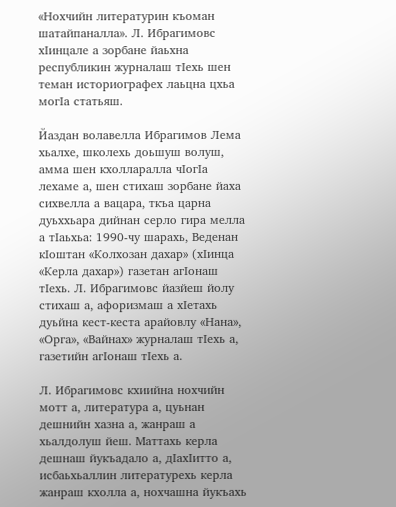«Нохчийн литературин къоман шатайпаналла». Л. Ибрагимовс хӀинцале а зорбане йаьхна республикин журналаш тӀехь шен теман историографех лаьцна цхьа могӀа статьяш.

Йаздан волавелла Ибрагимов Лема хьалхе, школехь доьшуш волуш, амма шен кхолларалла чӀогӀа лехаме а, шен стихаш зорбане йаха сихвелла а вацара, ткъа царна дуьххьара дийнан серло гира мелла а тӀаьхьа: 1990-чу шарахь, Веденан кӀоштан «Колхозан дахар» (хӀинца «Керла дахар») газетан агӀонаш тӀехь. Л. Ибрагимовс йазйеш йолу стихаш а, афоризмаш а хӀетахь дуьйна кест-кеста арайовлу «Нана», «Орга», «Вайнах» журналаш тӀехь а, газетийн агӀонаш тӀехь а.

Л. Ибрагимовс кхиийна нохчийн мотт а, литература а, цуьнан дешнийн хазна а, жанраш а хьалдолуш йеш. Маттахь керла дешнаш йукъадало а, дӀахӀитто а, исбаьхьаллин литературехь керла жанраш кхолла а, нохчашна йукъахь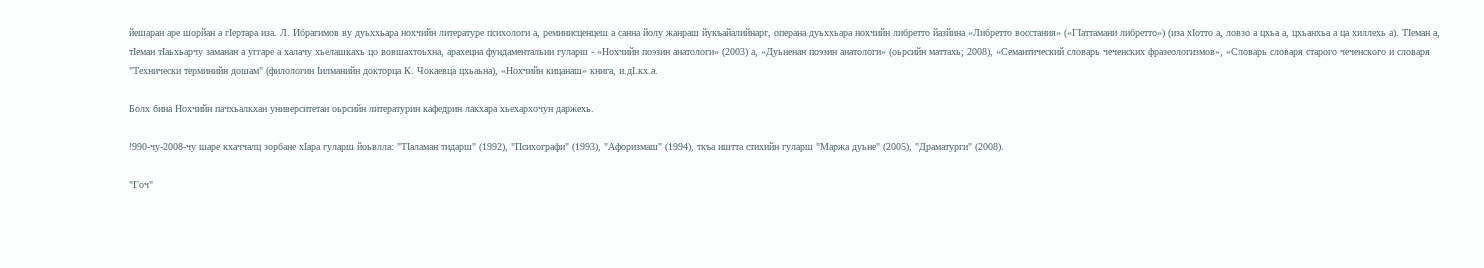йешаран аре шорйан а гӀертара иза. Л. Ибрагимов ву дуьххьара нохчийн литературе психологи а, реминисценцеш а санна йолу жанраш йукъайалийнарг, операна дуьххьара нохчийн либретто йазйина «Либретто восстания» («ГӀаттамани либретто») (иза хӀотто а, ловзо а цхьа а, цхьанхьа а ца хиллехь а). ТӀеман а, тӀеман тӀаьхьарчу заманан а уггаре а халачу хьелашкахь цо вовшахтоьхна, арахецна фундаментальни гуларш - «Нохчийн поэзин анатологи» (2003) а, «Дуьненан поэзин анатологи» (оьрсийн маттахь; 2008), «Семантический словарь чеченских фразеологизмов», «Словарь словаря старого чеченского и словаря "Технически терминийн дошам" (филологин Ӏилманийн докторца К. Чокаевца цхьаьна), «Нохчийн кицанаш» книга, и.дӀ.кх.а.

Болх бина Нохчийн пачхьалкхан университетан оьрсийн литературин кафедрин лакхара хьехархочун даржехь.

!990-чу-2008-чу шаре кхаччалц зорбане хӀара гуларш йоьвлла: "ТӀаламан тидарш" (1992), "Психографи" (1993), "Афоризмаш" (1994), ткъа иштта стихийн гуларш "Маржа дуьне" (2005), "Драматурги" (2008).

"Гоч"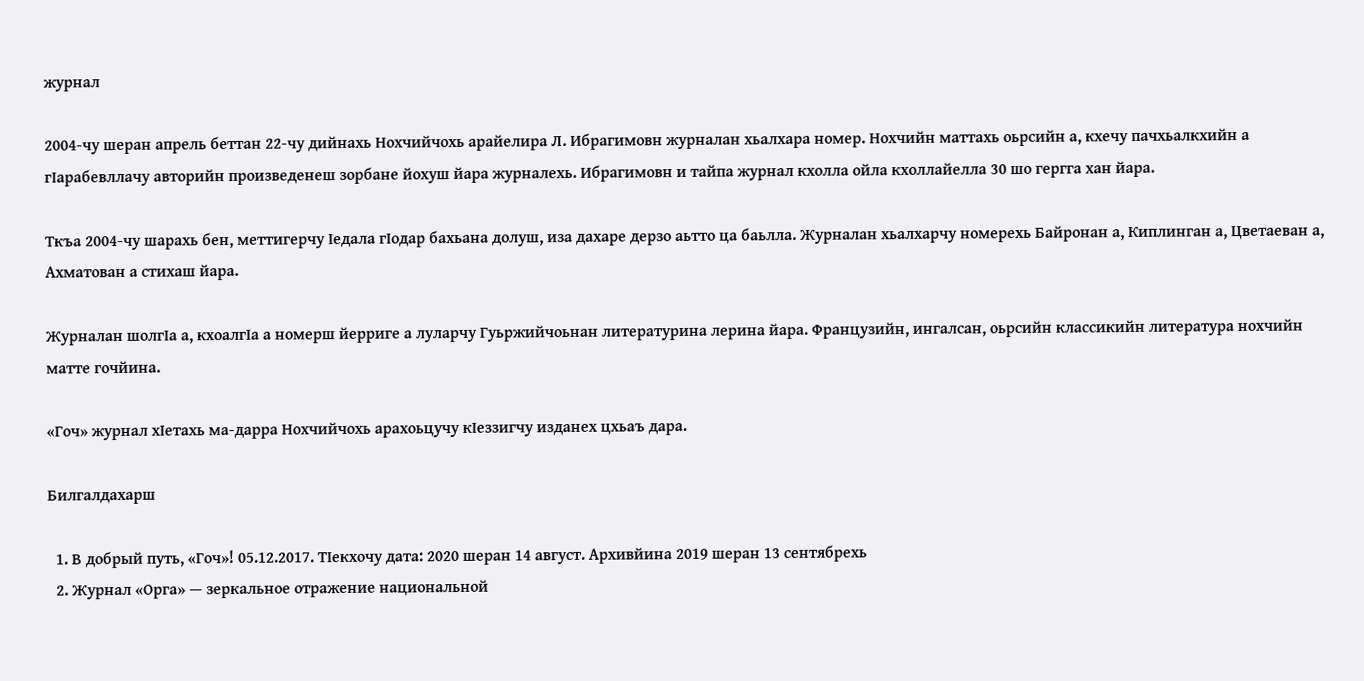журнал

2004-чу шеран апрель беттан 22-чу дийнахь Нохчийчохь арайелира Л. Ибрагимовн журналан хьалхара номер. Нохчийн маттахь оьрсийн а, кхечу пачхьалкхийн а гӀарабевллачу авторийн произведенеш зорбане йохуш йара журналехь. Ибрагимовн и тайпа журнал кхолла ойла кхоллайелла 30 шо гергга хан йара.

Ткъа 2004-чу шарахь бен, меттигерчу Ӏедала гӀодар бахьана долуш, иза дахаре дерзо аьтто ца баьлла. Журналан хьалхарчу номерехь Байронан а, Киплинган а, Цветаеван а, Ахматован а стихаш йара.

Журналан шолгӀа а, кхоалгӀа а номерш йерриге а луларчу Гуьржийчоьнан литературина лерина йара. Французийн, ингалсан, оьрсийн классикийн литература нохчийн матте гочйина.

«Гоч» журнал хӀетахь ма-дарра Нохчийчохь арахоьцучу кӀеззигчу изданех цхьаъ дара.

Билгалдахарш

  1. В добрый путь, «Гоч»! 05.12.2017. ТӀекхочу дата: 2020 шеран 14 август. Архивйина 2019 шеран 13 сентябрехь
  2. Журнал «Орга» — зеркальное отражение национальной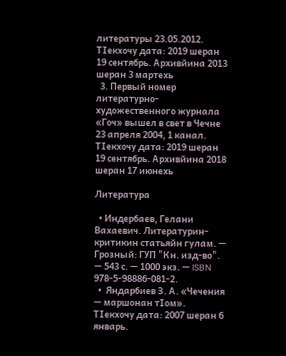литературы 23.05.2012. ТӀекхочу дата: 2019 шеран 19 сентябрь. Архивйина 2013 шеран 3 мартехь
  3. Первый номер литературно-художественного журнала «Гоч» вышел в свет в Чечне 23 апреля 2004, 1 канал. ТӀекхочу дата: 2019 шеран 19 сентябрь. Архивйина 2018 шеран 17 июнехь

Литература

  • Индербаев, Гелани Вахаевич. Литературин-критикин статьяйн гулам. — Грозный: ГУП "Кн. изд-во". — 543 с. — 1000 экз. — ISBN 978-5-98886-081-2.
  •  Яндарбиев З. А. «Чечения — маршонан тӀом». ТӀекхочу дата: 2007 шеран 6 январь.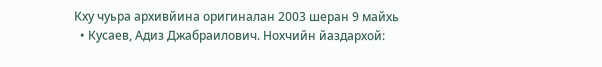Кху чуьра архивйина оригиналан 2003 шеран 9 майхь
  • Кусаев, Адиз Джабраилович. Нохчийн йаздархой: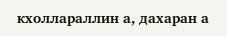кхоллараллин а, дахаран а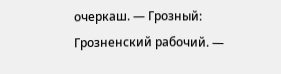очеркаш. — Грозный: Грозненский рабочий. —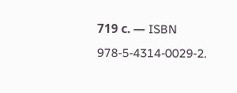719 с. — ISBN 978-5-4314-0029-2.